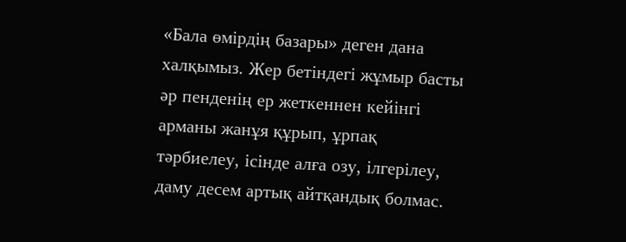«Бала өмірдің базары» деген дана халқымыз. Жер бетіндегі жұмыр басты әр пенденің ер жеткеннен кейінгі арманы жанұя құрып, ұрпақ тәрбиелеу, ісінде алға озу, ілгерілеу, даму десем артық айтқандық болмас.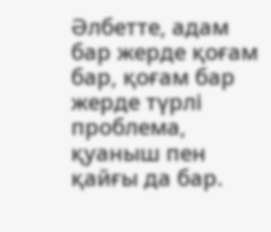Әлбетте, адам бар жерде қоғам бар, қоғам бар жерде түрлі проблема, қуаныш пен қайғы да бар.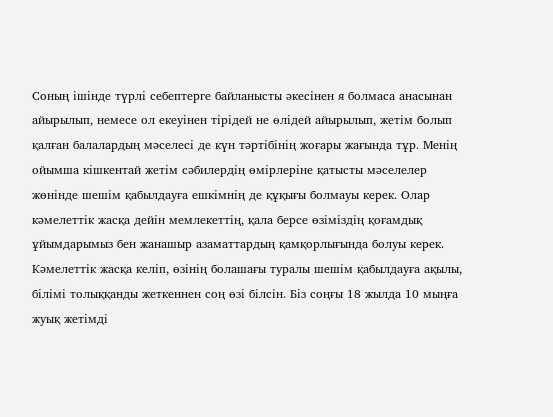Соның ішінде түрлі себептерге байланысты әкесінен я болмаса анасынан айырылып, немесе ол екеуінен тірідей не өлідей айырылып, жетім болып қалған балалардың мәселесі де күн тәртібінің жоғары жағында тұр. Менің ойымша кішкентай жетім сәбилердің өмірлеріне қатысты мәселелер жөнінде шешім қабылдауға ешкімнің де құқығы болмауы керек. Олар кәмелеттік жасқа дейін мемлекеттің, қала берсе өзіміздің қоғамдық ұйымдарымыз бен жанашыр азаматтардың қамқорлығында болуы керек. Кәмелеттік жасқа келіп, өзінің болашағы туралы шешім қабылдауға ақылы, білімі толыққанды жеткеннен соң өзі білсін. Біз соңғы 18 жылда 10 мыңға жуық жетімді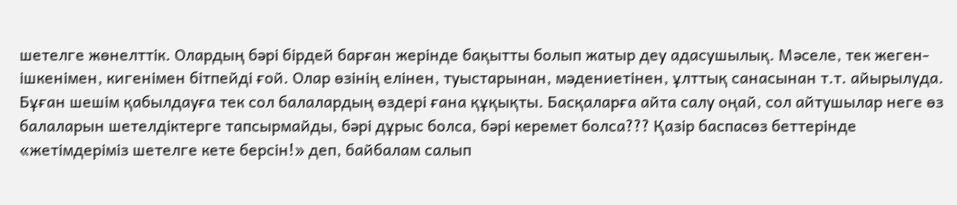шетелге жөнелттік. Олардың бәрі бірдей барған жерінде бақытты болып жатыр деу адасушылық. Мәселе, тек жеген-ішкенімен, кигенімен бітпейді ғой. Олар өзінің елінен, туыстарынан, мәдениетінен, ұлттық санасынан т.т. айырылуда. Бұған шешім қабылдауға тек сол балалардың өздері ғана құқықты. Басқаларға айта салу оңай, сол айтушылар неге өз балаларын шетелдіктерге тапсырмайды, бәрі дұрыс болса, бәрі керемет болса??? Қазір баспасөз беттерінде «жетімдеріміз шетелге кете берсін!» деп, байбалам салып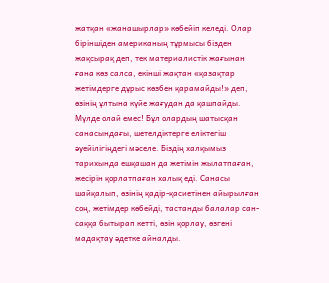жатқан «жанашырлар» көбейіп келеді. Олар біріншіден американың тұрмысы бізден жақсырақ деп, тек материалистік жағынан ғана көз салса, екінші жақтан «қазақтар жетімдерге дұрыс көзбен қарамайды!» деп, өзінің ұлтына күйе жағудан да қашпайды. Мүлде олай емес! Бұл олардың шатысқан санасындағы, шетелдіктерге еліктегіш әуейілігіңдегі мәселе. Біздің халқымыз тарихында ешқашан да жетімін жылатпаған, жесірін қорлатпаған халық еді. Санасы шайқалып, өзінің қадір-қасиетінен айырылған соң, жетімдер көбейді, тастанды балалар сан-саққа бытырап кетті, өзін қорлау, өзгені мадақтау әдетке айналды.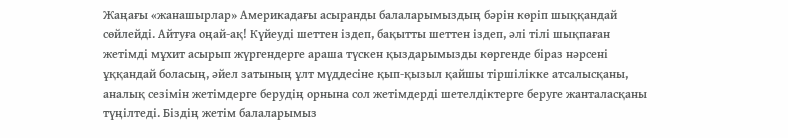Жаңағы «жанашырлар» Америкадағы асыранды балаларымыздың бәрін көріп шыққандай сөйлейді. Айтуға оңай-ақ! Күйеуді шеттен іздеп, бақытты шеттен іздеп, әлі тілі шықпаған жетімді мұхит асырып жүргендерге араша түскен қыздарымызды көргенде біраз нәрсені ұққандай боласың, әйел затының ұлт мүддесіне қып-қызыл қайшы тіршілікке атсалысқаны, аналық сезімін жетімдерге берудің орнына сол жетімдерді шетелдіктерге беруге жанталасқаны түңілтеді. Біздің жетім балаларымыз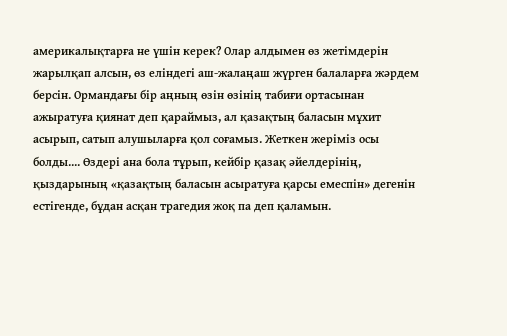америкалықтарға не үшін керек? Олар алдымен өз жетімдерін жарылқап алсын, өз еліндегі аш-жалаңаш жүрген балаларға жәрдем берсін. Ормандағы бір аңның өзін өзінің табиғи ортасынан ажыратуға қиянат деп қараймыз, ал қазақтың баласын мұхит асырып, сатып алушыларға қол соғамыз. Жеткен жеріміз осы болды.... Өздері ана бола тұрып, кейбір қазақ әйелдерінің, қыздарының «қазақтың баласын асыратуға қарсы емеспін» дегенін естігенде, бұдан асқан трагедия жоқ па деп қаламын.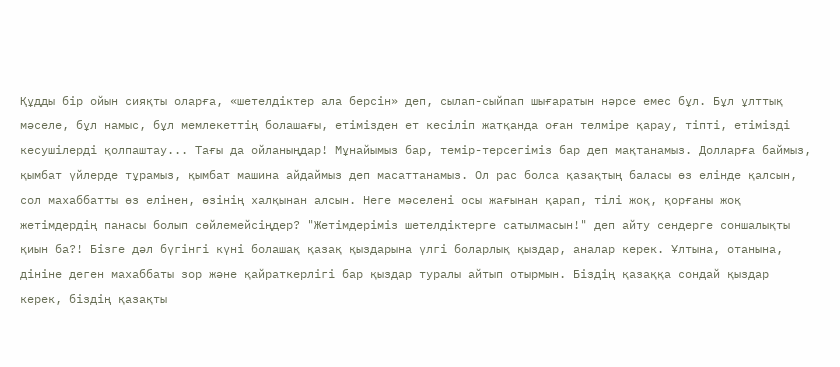Құдды бір ойын сияқты оларға, «шетелдіктер ала берсін» деп, сылап-сыйпап шығаратын нәрсе емес бұл. Бұл ұлттық мәселе, бұл намыс, бұл мемлекеттің болашағы, етімізден ет кесіліп жатқанда оған телміре қарау, тіпті, етімізді кесушілерді қолпаштау... Тағы да ойланыңдар! Мұнайымыз бар, темір-терсегіміз бар деп мақтанамыз. Долларға баймыз, қымбат үйлерде тұрамыз, қымбат машина айдаймыз деп масаттанамыз. Ол рас болса қазақтың баласы өз елінде қалсын, сол махаббатты өз елінен, өзінің халқынан алсын. Неге мәселені осы жағынан қарап, тілі жоқ, қорғаны жоқ жетімдердің панасы болып сөйлемейсіңдер? "Жетімдеріміз шетелдіктерге сатылмасын!" деп айту сендерге соншалықты қиын ба?! Бізге дәл бүгінгі күні болашақ қазақ қыздарына үлгі боларлық қыздар, аналар керек. Ұлтына, отанына, дініне деген махаббаты зор және қайраткерлігі бар қыздар туралы айтып отырмын. Біздің қазаққа сондай қыздар керек, біздің қазақты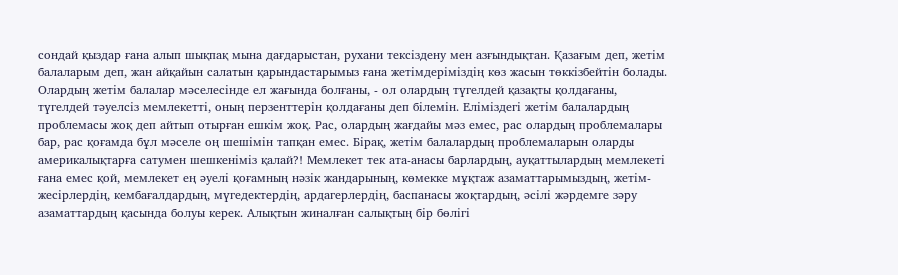сондай қыздар ғана алып шықпақ мына дағдарыстан, рухани тексіздену мен азғындықтан. Қазағым деп, жетім балаларым деп, жан айқайын салатын қарындастарымыз ғана жетімдеріміздің көз жасын төккізбейтін болады. Олардың жетім балалар мәселесінде ел жағында болғаны, - ол олардың түгелдей қазақты қолдағаны, түгелдей тәуелсіз мемлекетті, оның перзенттерін қолдағаны деп білемін. Еліміздегі жетім балалардың проблемасы жоқ деп айтып отырған ешкім жоқ. Рас, олардың жағдайы мәз емес, рас олардың проблемалары бар, рас қоғамда бұл мәселе оң шешімін тапқан емес. Бірақ, жетім балалардың проблемаларын оларды америкалықтарға сатумен шешкеніміз қалай?! Мемлекет тек ата-анасы барлардың, ауқаттылардың мемлекеті ғана емес қой, мемлекет ең әуелі қоғамның нәзік жандарының, көмекке мұқтаж азаматтарымыздың, жетім-жесірлердің, кембағалдардың, мүгедектердің, ардагерлердің, баспанасы жоқтардың, әсілі жәрдемге зәру азаматтардың қасында болуы керек. Алықтын жиналған салықтың бір бөлігі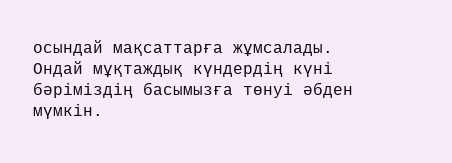осындай мақсаттарға жұмсалады. Ондай мұқтаждық күндердің күні бәріміздің басымызға төнуі әбден мүмкін.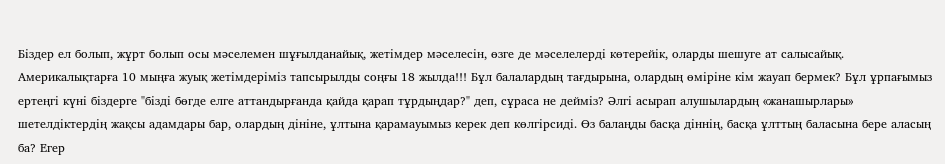Біздер ел болып, жұрт болып осы мәселемен шұғылданайық, жетімдер мәселесін, өзге де мәселелерді көтерейік, оларды шешуге ат салысайық. Америкалықтарға 10 мыңға жуық жетімдеріміз тапсырылды соңғы 18 жылда!!! Бұл балалардың тағдырына, олардың өміріне кім жауап бермек? Бұл ұрпағымыз ертеңгі күні біздерге "бізді бөгде елге аттандырғанда қайда қарап тұрдыңдар?" деп, сұраса не дейміз? Әлгі асырап алушылардың «жанашырлары» шетелдіктердің жақсы адамдары бар, олардың дініне, ұлтына қарамауымыз керек деп көлгірсиді. Өз балаңды басқа діннің, басқа ұлттың баласына бере аласың ба? Егер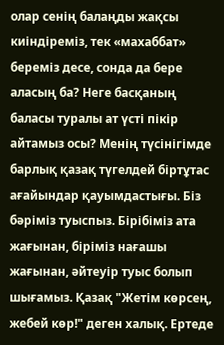олар сенің балаңды жақсы киіндіреміз, тек «махаббат» береміз десе, сонда да бере аласың ба? Неге басқаның баласы туралы ат үсті пікір айтамыз осы? Менің түсінігімде барлық қазақ түгелдей біртұтас ағайындар қауымдастығы. Біз бәріміз туыспыз. Бірібіміз ата жағынан, біріміз нағашы жағынан, әйтеуір туыс болып шығамыз. Қазақ "Жетім көрсең, жебей көр!" деген халық. Ертеде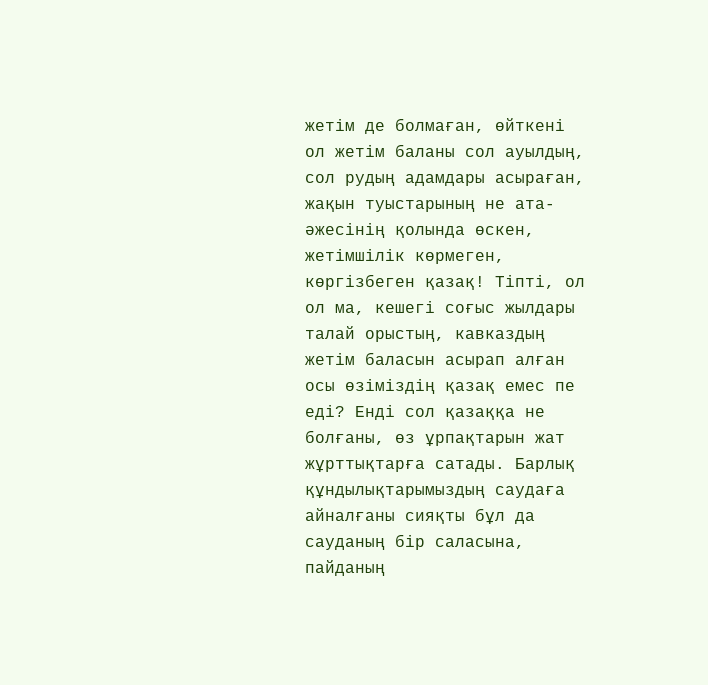жетім де болмаған, өйткені ол жетім баланы сол ауылдың, сол рудың адамдары асыраған, жақын туыстарының не ата-әжесінің қолында өскен, жетімшілік көрмеген, көргізбеген қазақ! Тіпті, ол ол ма, кешегі соғыс жылдары талай орыстың, кавказдың жетім баласын асырап алған осы өзіміздің қазақ емес пе еді? Енді сол қазаққа не болғаны, өз ұрпақтарын жат жұрттықтарға сатады. Барлық құндылықтарымыздың саудаға айналғаны сияқты бұл да сауданың бір саласына, пайданың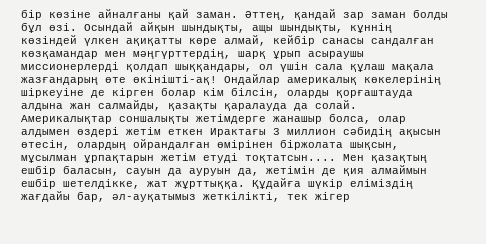бір көзіне айналғаны қай заман. Әттең, қандай зар заман болды бұл өзі. Осындай айқын шындықты, ащы шындықты, кұннің көзіндей үлкен ақиқатты көре алмай, кейбір санасы сандалған көзқамандар мен мәңгүрттердің, шарқ ұрып асыраушы миссионерлерді қолдап шыққандары, ол үшін сала құлаш мақала жазғандарың өте өкінішті-ақ! Ондайлар америкалық көкелерінің шіркеуіне де кірген болар кім білсін, оларды қорғаштауда алдына жан салмайды, қазақты қаралауда да солай. Америкалықтар соншалықты жетімдерге жанашыр болса, олар алдымен өздері жетім еткен Ирактағы 3 миллион сәбидің ақысын өтесін, олардың ойрандалған өмірінен біржолата шықсын, мұсылман ұрпақтарын жетім етуді тоқтатсын.... Мен қазақтың ешбір баласын, сауын да ауруын да, жетімін де қия алмаймын ешбір шетелдікке, жат жұрттыққа. Құдайға шүкір еліміздің жағдайы бар, әл-ауқатымыз жеткілікті, тек жігер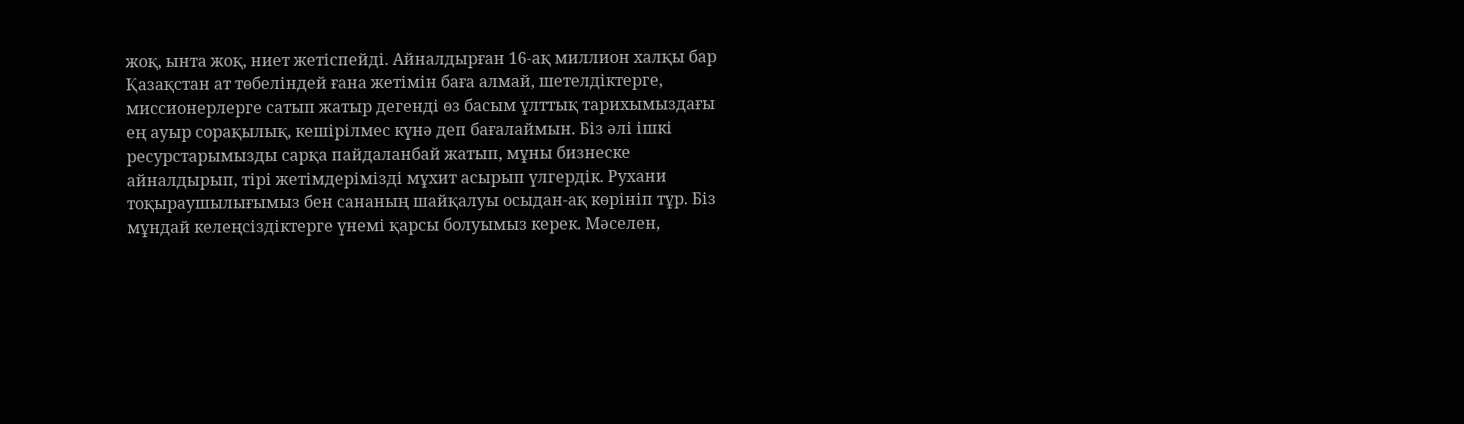жоқ, ынта жоқ, ниет жетіспейді. Айналдырған 16-ақ миллион халқы бар Қазақстан ат төбеліндей ғана жетімін баға алмай, шетелдіктерге, миссионерлерге сатып жатыр дегенді өз басым ұлттық тарихымыздағы ең ауыр сорақылық, кешірілмес күнә деп бағалаймын. Біз әлі ішкі ресурстарымызды сарқа пайдаланбай жатып, мұны бизнеске айналдырып, тірі жетімдерімізді мұхит асырып үлгердік. Рухани тоқыраушылығымыз бен сананың шайқалуы осыдан-ақ көрініп тұр. Біз мұндай келеңсіздіктерге үнемі қарсы болуымыз керек. Мәселен,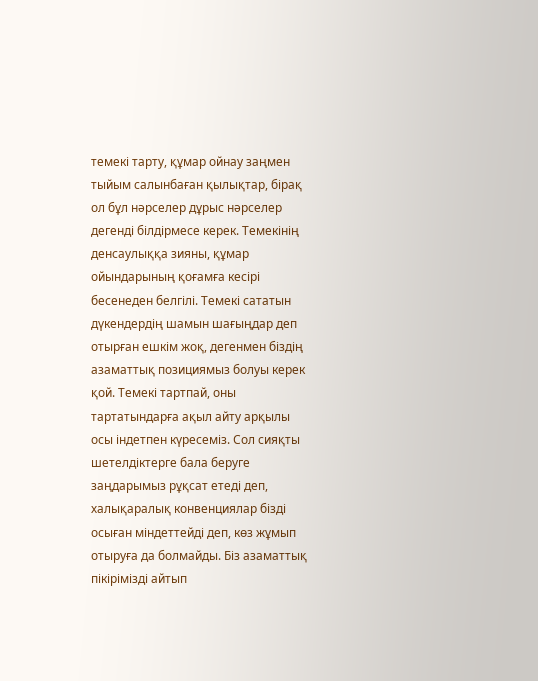темекі тарту, құмар ойнау заңмен тыйым салынбаған қылықтар, бірақ ол бұл нәрселер дұрыс нәрселер дегенді білдірмесе керек. Темекінің денсаулыққа зияны, құмар ойындарының қоғамға кесірі бесенеден белгілі. Темекі сататын дүкендердің шамын шағыңдар деп отырған ешкім жоқ, дегенмен біздің азаматтық позициямыз болуы керек қой. Темекі тартпай, оны тартатындарға ақыл айту арқылы осы індетпен күресеміз. Сол сияқты шетелдіктерге бала беруге заңдарымыз рұқсат етеді деп, халықаралық конвенциялар бізді осыған міндеттейді деп, көз жұмып отыруға да болмайды. Біз азаматтық пікірімізді айтып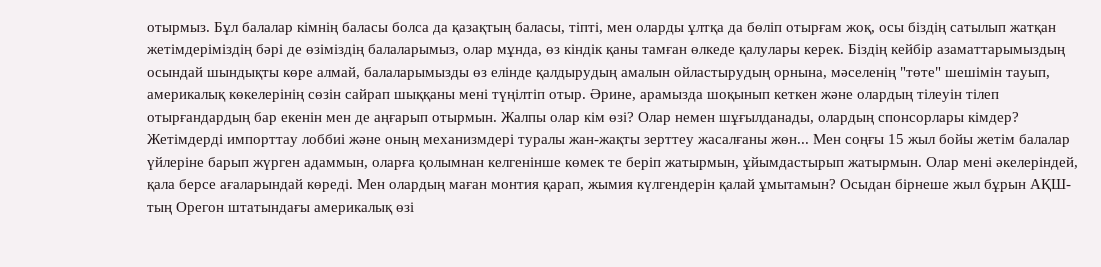отырмыз. Бұл балалар кімнің баласы болса да қазақтың баласы, тіпті, мен оларды ұлтқа да бөліп отырғам жоқ, осы біздің сатылып жатқан жетімдеріміздің бәрі де өзіміздің балаларымыз, олар мұнда, өз кіндік қаны тамған өлкеде қалулары керек. Біздің кейбір азаматтарымыздың осындай шындықты көре алмай, балаларымызды өз елінде қалдырудың амалын ойластырудың орнына, мәселенің "төте" шешімін тауып, америкалық көкелерінің сөзін сайрап шыққаны мені түңілтіп отыр. Әрине, арамызда шоқынып кеткен және олардың тілеуін тілеп отырғандардың бар екенін мен де аңғарып отырмын. Жалпы олар кім өзі? Олар немен шұғылданады, олардың спонсорлары кімдер? Жетімдерді импорттау лоббиі және оның механизмдері туралы жан-жақты зерттеу жасалғаны жөн... Мен соңғы 15 жыл бойы жетім балалар үйлеріне барып жүрген адаммын, оларға қолымнан келгенінше көмек те беріп жатырмын, ұйымдастырып жатырмын. Олар мені әкелеріндей, қала берсе ағаларындай көреді. Мен олардың маған монтия қарап, жымия күлгендерін қалай ұмытамын? Осыдан бірнеше жыл бұрын АҚШ-тың Орегон штатындағы америкалық өзі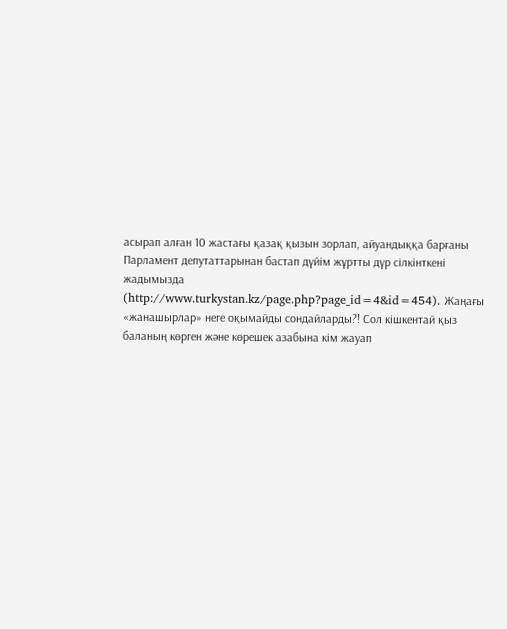асырап алған 10 жастағы қазақ қызын зорлап, айуандыққа барғаны Парламент депутаттарынан бастап дүйім жұртты дүр сілкінткені жадымызда (http://www.turkystan.kz/page.php?page_id=4&id=454). Жаңағы «жанашырлар» неге оқымайды сондайларды?! Сол кішкентай қыз баланың көрген және көрешек азабына кім жауап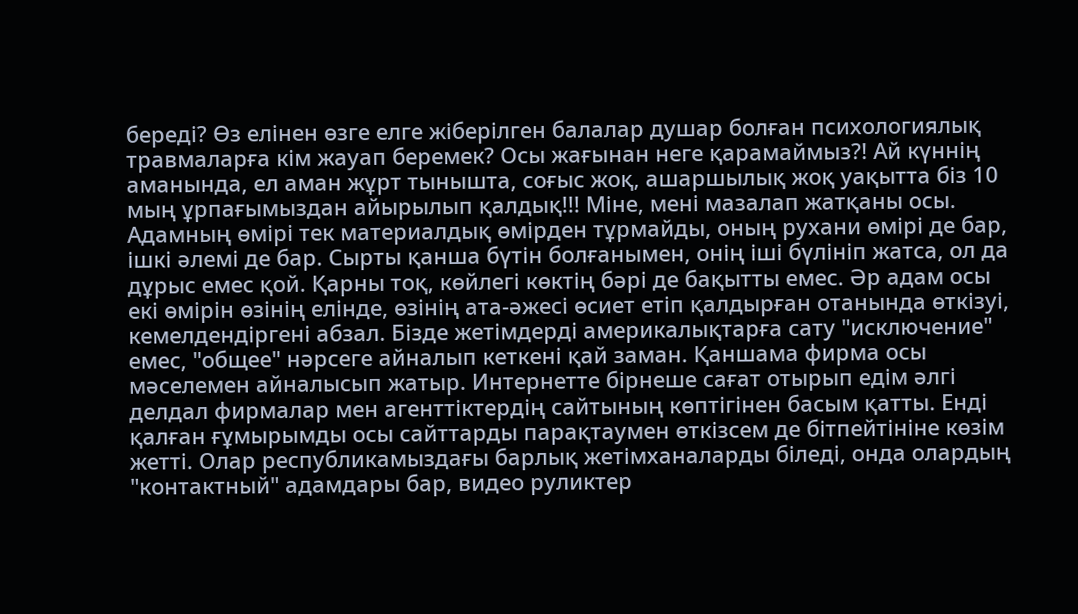береді? Өз елінен өзге елге жіберілген балалар душар болған психологиялық травмаларға кім жауап беремек? Осы жағынан неге қарамаймыз?! Ай күннің аманында, ел аман жұрт тынышта, соғыс жоқ, ашаршылық жоқ уақытта біз 10 мың ұрпағымыздан айырылып қалдық!!! Міне, мені мазалап жатқаны осы. Адамның өмірі тек материалдық өмірден тұрмайды, оның рухани өмірі де бар, ішкі әлемі де бар. Сырты қанша бүтін болғанымен, онің іші бүлініп жатса, ол да дұрыс емес қой. Қарны тоқ, көйлегі көктің бәрі де бақытты емес. Әр адам осы екі өмірін өзінің елінде, өзінің ата-әжесі өсиет етіп қалдырған отанында өткізуі, кемелдендіргені абзал. Бізде жетімдерді америкалықтарға сату "исключение" емес, "общее" нәрсеге айналып кеткені қай заман. Қаншама фирма осы мәселемен айналысып жатыр. Интернетте бірнеше сағат отырып едім әлгі делдал фирмалар мен агенттіктердің сайтының көптігінен басым қатты. Енді қалған ғұмырымды осы сайттарды парақтаумен өткізсем де бітпейтініне көзім жетті. Олар республикамыздағы барлық жетімханаларды біледі, онда олардың "контактный" адамдары бар, видео руликтер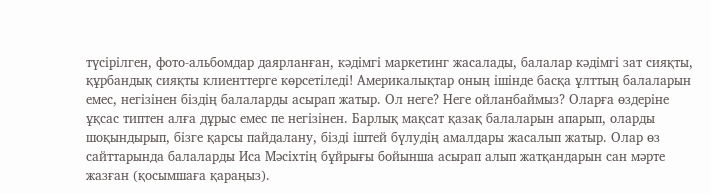түсірілген, фото-альбомдар даярланған, кәдімгі маркетинг жасалады, балалар кәдімгі зат сияқты, құрбандық сияқты клиенттерге көрсетіледі! Америкалықтар оның ішінде басқа ұлттың балаларын емес, негізінен біздің балаларды асырап жатыр. Ол неге? Неге ойланбаймыз? Оларға өздеріне ұқсас типтен алға дұрыс емес пе негізінен. Барлық мақсат қазақ балаларын апарып, оларды шоқындырып, бізге қарсы пайдалану, бізді іштей бүлудің амалдары жасалып жатыр. Олар өз сайттарында балаларды Иса Мәсіхтің бұйрығы бойынша асырап алып жатқандарын сан мәрте жазған (қосымшаға қараңыз).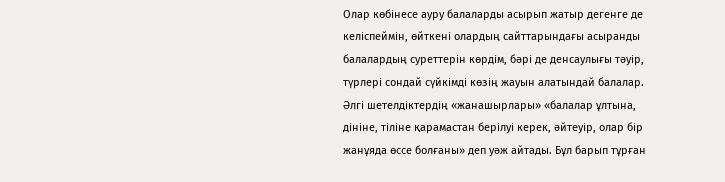Олар көбінесе ауру балаларды асырып жатыр дегенге де келіспеймін, өйткені олардың сайттарындағы асыранды балалардың суреттерін көрдім, бәрі де денсаулығы тәуір, түрлері сондай сүйкімді көзің жауын алатындай балалар. Әлгі шетелдіктердің «жанашырлары» «балалар ұлтына, дініне, тіліне қарамастан берілуі керек, әйтеуір, олар бір жанұяда өссе болғаны» деп уәж айтады. Бұл барып тұрған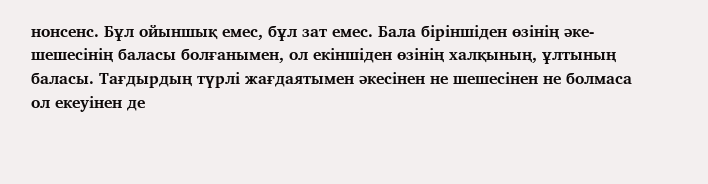нонсенс. Бұл ойыншық емес, бұл зат емес. Бала біріншіден өзінің әке-шешесінің баласы болғанымен, ол екіншіден өзінің халқының, ұлтының баласы. Тағдырдың түрлі жағдаятымен әкесінен не шешесінен не болмаса ол екеуінен де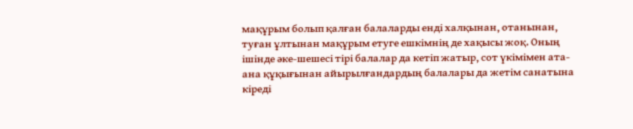мақұрым болып қалған балаларды енді халқынан, отанынан, туған ұлтынан мақұрым етуге ешкімнің де хақысы жоқ. Оның ішінде әке-шешесі тірі балалар да кетіп жатыр, сот үкімімен ата-ана құқығынан айырылғандардың балалары да жетім санатына кіреді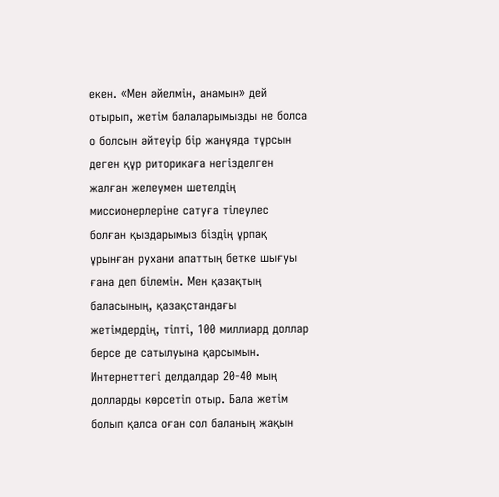екен. «Мен әйелмін, анамын» дей отырып, жетім балаларымызды не болса о болсын әйтеуір бір жанұяда тұрсын деген құр риторикаға негізделген жалған желеумен шетелдің миссионерлеріне сатуға тілеулес болған қыздарымыз біздің ұрпақ ұрынған рухани апаттың бетке шығуы ғана деп білемін. Мен қазақтың баласының, қазақстандағы жетімдердің, тіпті, 100 миллиард доллар берсе де сатылуына қарсымын. Интернеттегі делдалдар 20-40 мың долларды көрсетіп отыр. Бала жетім болып қалса оған сол баланың жақын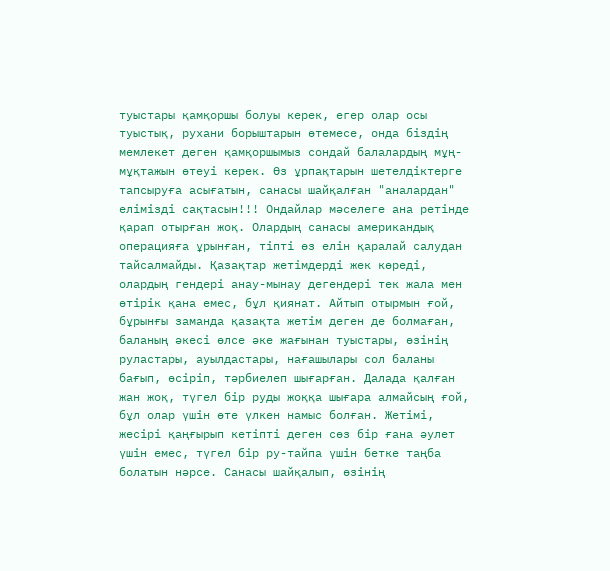туыстары қамқоршы болуы керек, егер олар осы туыстық, рухани борыштарын өтемесе, онда біздің мемлекет деген қамқоршымыз сондай балалардың мұң-мұқтажын өтеуі керек. Өз ұрпақтарын шетелдіктерге тапсыруға асығатын, санасы шайқалған "аналардан" елімізді сақтасын!!! Ондайлар мәселеге ана ретінде қарап отырған жоқ. Олардың санасы американдық операцияға ұрынған, тіпті өз елін қаралай салудан тайсалмайды. Қазақтар жетімдерді жек көреді, олардың гендері анау-мынау дегендері тек жала мен өтірік қана емес, бұл қиянат. Айтып отырмын ғой, бұрынғы заманда қазақта жетім деген де болмаған, баланың әкесі өлсе әке жағынан туыстары, өзінің руластары, ауылдастары, нағашылары сол баланы бағып, өсіріп, тәрбиелеп шығарған. Далада қалған жан жоқ, түгел бір руды жоққа шығара алмайсың ғой, бұл олар үшін өте үлкен намыс болған. Жетімі, жесірі қаңғырып кетіпті деген сөз бір ғана әулет үшін емес, түгел бір ру-тайпа үшін бетке таңба болатын нәрсе. Санасы шайқалып, өзінің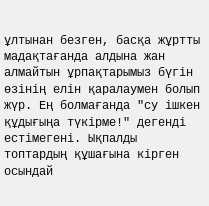ұлтынан безген, басқа жұртты мадақтағанда алдына жан алмайтын ұрпақтарымыз бүгін өзінің елін қаралаумен болып жүр. Ең болмағанда "су ішкен құдығыңа түкірме!" дегенді естімегені. Ықпалды топтардың құшағына кірген осындай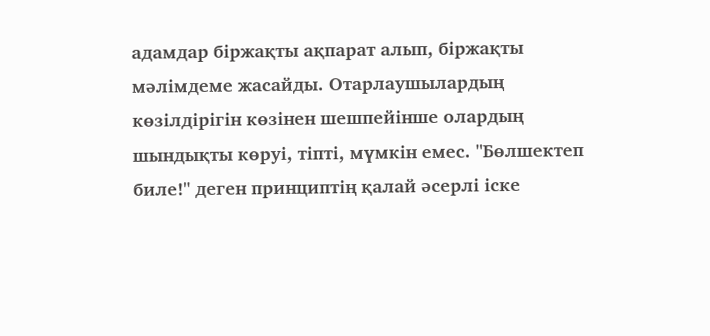адамдар біржақты ақпарат алып, біржақты мәлімдеме жасайды. Отарлаушылардың көзілдірігін көзінен шешпейінше олардың шындықты көруі, тіпті, мүмкін емес. "Бөлшектеп биле!" деген принциптің қалай әсерлі іске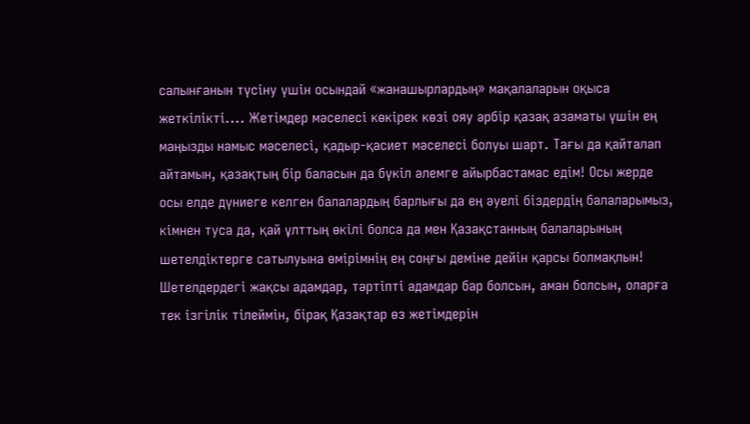салынғанын түсіну үшін осындай «жанашырлардың» мақалаларын оқыса жеткілікті.... Жетімдер мәселесі көкірек көзі ояу әрбір қазақ азаматы үшін ең маңызды намыс мәселесі, қадыр-қасиет мәселесі болуы шарт. Тағы да қайталап айтамын, қазақтың бір баласын да бүкіл әлемге айырбастамас едім! Осы жерде осы елде дүниеге келген балалардың барлығы да ең әуелі біздердің балаларымыз, кімнен туса да, қай ұлттың өкілі болса да мен Қазақстанның балаларының шетелдіктерге сатылуына өмірімнің ең соңғы деміне дейін қарсы болмақпын! Шетелдердегі жақсы адамдар, тәртіпті адамдар бар болсын, аман болсын, оларға тек ізгілік тілеймін, бірақ Қазақтар өз жетімдерін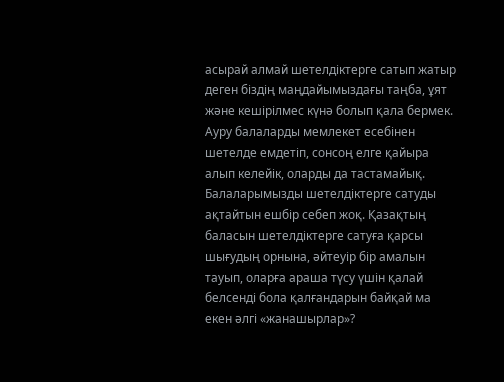асырай алмай шетелдіктерге сатып жатыр деген біздің маңдайымыздағы таңба, ұят және кешірілмес күнә болып қала бермек. Ауру балаларды мемлекет есебінен шетелде емдетіп, сонсоң елге қайыра алып келейік, оларды да тастамайық. Балаларымызды шетелдіктерге сатуды ақтайтын ешбір себеп жоқ. Қазақтың баласын шетелдіктерге сатуға қарсы шығудың орнына, әйтеуір бір амалын тауып, оларға араша түсу үшін қалай белсенді бола қалғандарын байқай ма екен әлгі «жанашырлар»?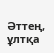Әттең, ұлтқа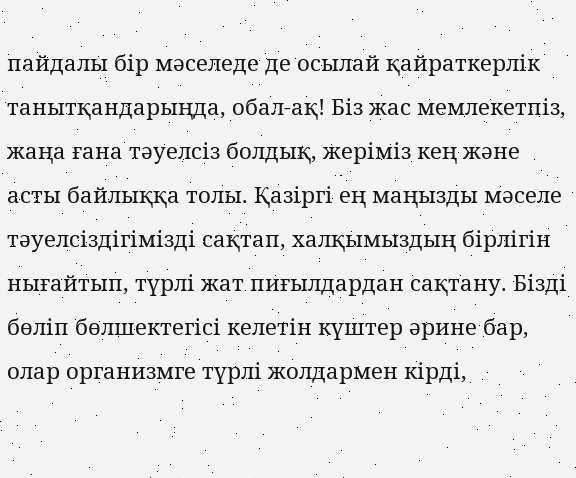пайдалы бір мәселеде де осылай қайраткерлік танытқандарыңда, обал-ақ! Біз жас мемлекетпіз, жаңа ғана тәуелсіз болдық, жеріміз кең және асты байлыққа толы. Қазіргі ең маңызды мәселе тәуелсіздігімізді сақтап, халқымыздың бірлігін нығайтып, түрлі жат пиғылдардан сақтану. Бізді бөліп бөлшектегісі келетін күштер әрине бар, олар организмге түрлі жолдармен кірді,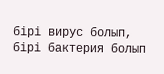бірі вирус болып, бірі бактерия болып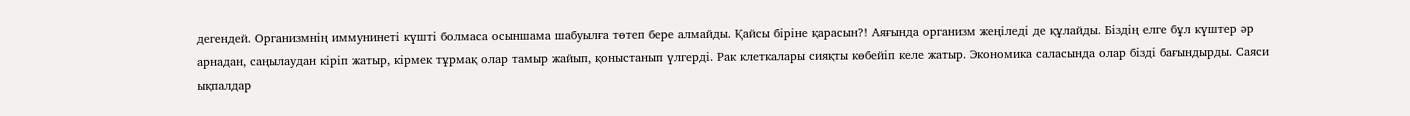дегендей. Организмнің иммунинеті күшті болмаса осыншама шабуылға төтеп бере алмайды. Қайсы біріне қарасын?! Аяғында организм жеңіледі де құлайды. Біздің елге бұл күштер әр арнадан, саңылаудан кіріп жатыр, кірмек тұрмақ олар тамыр жайып, қоныстанып үлгерді. Рак клеткалары сияқты көбейіп келе жатыр. Экономика саласында олар бізді бағындырды. Саяси ықпалдар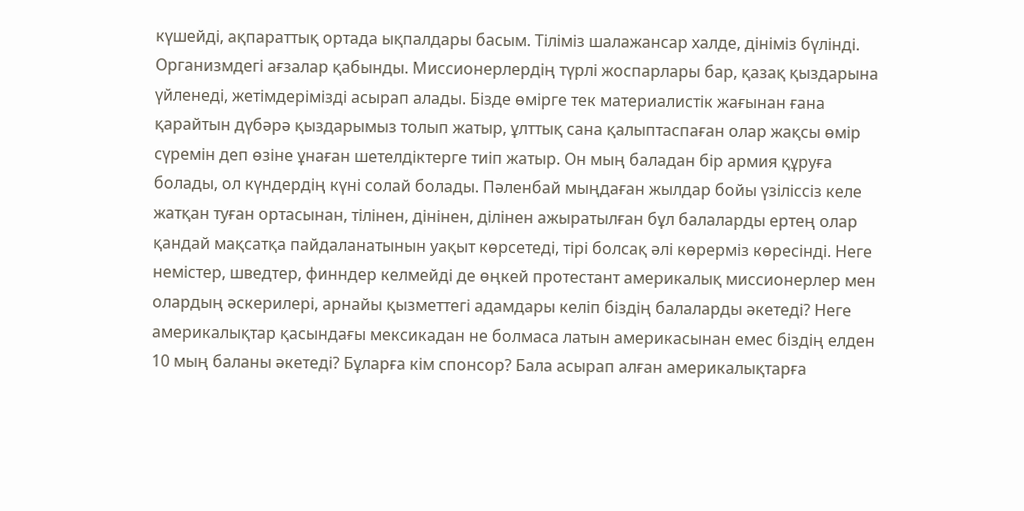күшейді, ақпараттық ортада ықпалдары басым. Тіліміз шалажансар халде, дініміз бүлінді. Организмдегі ағзалар қабынды. Миссионерлердің түрлі жоспарлары бар, қазақ қыздарына үйленеді, жетімдерімізді асырап алады. Бізде өмірге тек материалистік жағынан ғана қарайтын дүбәрә қыздарымыз толып жатыр, ұлттық сана қалыптаспаған олар жақсы өмір сүремін деп өзіне ұнаған шетелдіктерге тиіп жатыр. Он мың баладан бір армия құруға болады, ол күндердің күні солай болады. Пәленбай мыңдаған жылдар бойы үзіліссіз келе жатқан туған ортасынан, тілінен, дінінен, ділінен ажыратылған бұл балаларды ертең олар қандай мақсатқа пайдаланатынын уақыт көрсетеді, тірі болсақ әлі көрерміз көресінді. Неге немістер, шведтер, финндер келмейді де өңкей протестант америкалық миссионерлер мен олардың әскерилері, арнайы қызметтегі адамдары келіп біздің балаларды әкетеді? Неге америкалықтар қасындағы мексикадан не болмаса латын америкасынан емес біздің елден 10 мың баланы әкетеді? Бұларға кім спонсор? Бала асырап алған америкалықтарға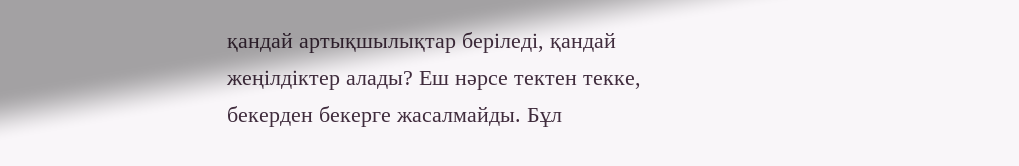қандай артықшылықтар беріледі, қандай жеңілдіктер алады? Еш нәрсе тектен текке, бекерден бекерге жасалмайды. Бұл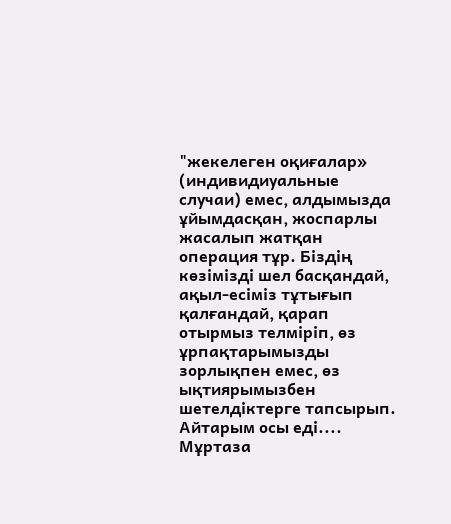"жекелеген оқиғалар» (индивидиуальные случаи) емес, алдымызда ұйымдасқан, жоспарлы жасалып жатқан операция тұр. Біздің көзімізді шел басқандай, ақыл-есіміз тұтығып қалғандай, қарап отырмыз телміріп, өз ұрпақтарымызды зорлықпен емес, өз ықтиярымызбен шетелдіктерге тапсырып. Айтарым осы еді....
Мұртаза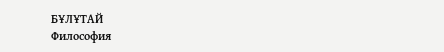БҰЛҰТАЙ
Философия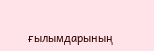ғылымдарының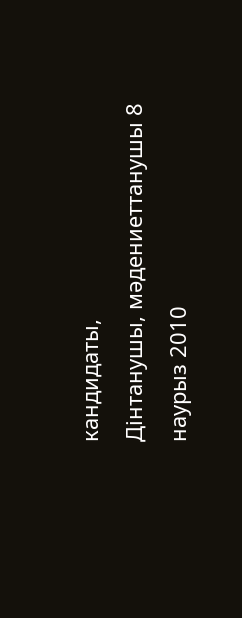кандидаты,
Дінтанушы, мәдениеттанушы 8 наурыз 2010